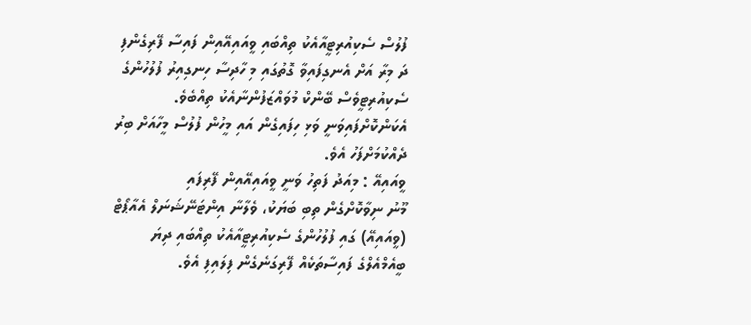ފުލުސް ސެކިއުރިޓީއާއެކު ތިއްބައި ވީއައިއޭއިން ފައިސާ ފޭރިގެންފި
ދަ މިރާ އަށް އެނގިފައިވާ ގޮތުގައި މި ހާދިސާ ހިނގިއިރު ފުލުހުންގެ ސެކިއުރިޓީވެސް ބޭންކް މުވައްޒަފުންނާއެކު ތިއްބެވެ. އެކަންކޮށްފައިވަނީ ވަޅި ހިފައިގެން އައި މީހުން ފުލުސް މީހާއަށް ބިރު ދެއްކުމަށްފަހު އެވެ.
ވީއައިއޭ : މިއަދު ފަތިހު ވަނީ ވީއައިއޭއިން ފޭރިފައި
މޫނު ނިވާކޮށްގެން ތިބި ބަޔަކު، ވެލާނާ އިންޓަނޭޝަނަލް އެއާޕޯޓް (ވީއައިއޭ) ގައި ފުލުހުންގެ ސެކިއުރިޓީއާއެކު ތިއްބައި ދިޔަ ބީއެމްއެލްގެ ފައިސާތަކެއް ފޭރިގަނެގެން ފިލައިފި އެވެ.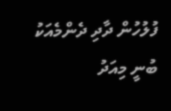ފުލުހުން ދާދި ދެންމެއަކު ބުނީ މިއަދު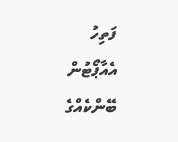ފަތިހު އެއާޕޯޓުން ބޭންކެއްގެ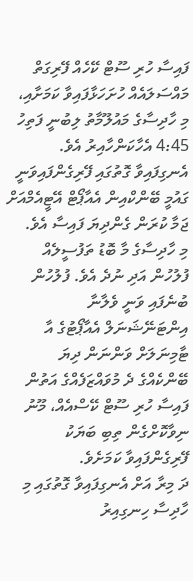ފައިސާ ހުރި ސޫޓް ކޭހެއް ފޭރިގަތް މައްސަލައެއް ހުށަހަޅާފައިވާ ކަމަށާއި، މި ހާދިސާގެ މައުލޫމާތު ލިބުނީ ފަތިހު 4:45 އެހާކަންހާއިރު އެވެ. އެނގިފައިވާ ގޮތުގައި ފޭރިގެންފައިވަނީ ގައުމީ ބޭންކްއިން އެއާޕޯޓް އޭޓީއެމްއަށް ޖަމާ ކުރަން ގެންދިޔަ ފައިސާ އެވެ.
މި ހާދިސާގެ މާ ބޮޑު ތަފުސީލެއް ފުލުހުން އަދި ނުދެ އެވެ. ފުލުހުން ބުނެފައި ވަނީ ވެލާނާ އިންޓަނޭޝަނަލް އެއާޕޯޓުގެ އާ ޓާމިނަލަށް ވަންނަން ދިޔަ ބޭންކެއްގެ ދެ މުވައްޒަފެއްގެ އަތުން ފައިސާ ހުރި ސޫޓް ކޭސްއެއް، މޫނު ނިވާކޮށްގެން ތިބި ބަޔަކު ފޭރިގެންފައިވާ ކަމަށެވެ.
ދަ މިރާ އަށް އެނގިފައިވާ ގޮތުގައި މި ހާދިސާ ހިނގިއިރު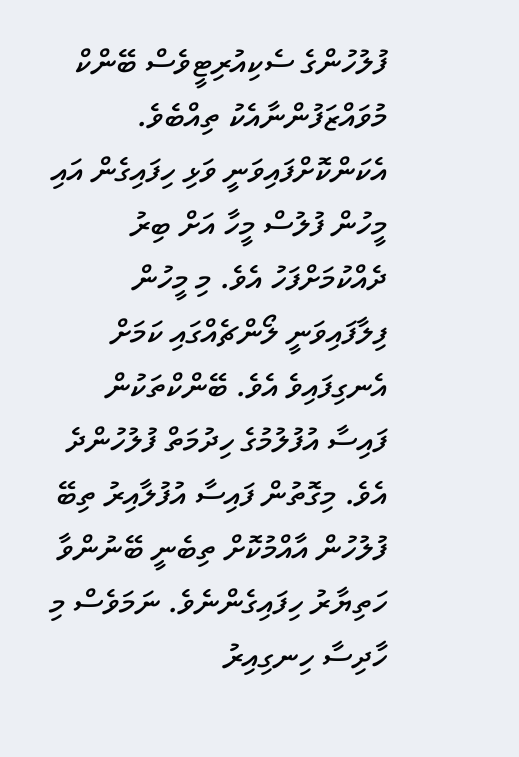ފުލުހުންގެ ސެކިއުރިޓީވެސް ބޭންކް މުވައްޒަފުންނާއެކު ތިއްބެވެ. އެކަންކޮށްފައިވަނީ ވަޅި ހިފައިގެން އައި މީހުން ފުލުސް މީހާ އަށް ބިރު ދެއްކުމަށްފަހު އެވެ. މި މީހުން ފިލާފައިވަނީ ލޯންޗެއްގައި ކަމަށް އެނގިފައިވެ އެވެ. ބޭންކްތަކުން ފައިސާ އުފުލުމުގެ ހިދުމަތް ފުލުހުންދެ އެވެ. މިގޮތުން ފައިސާ އުފުލާއިރު ތިބޭ ފުލުހުން އާއްމުކޮށް ތިބެނީ ބޭނުންވާ ހަތިޔާރު ހިފައިގެންނެވެ. ނަމަވެސް މި ހާދިސާ ހިނގިއިރު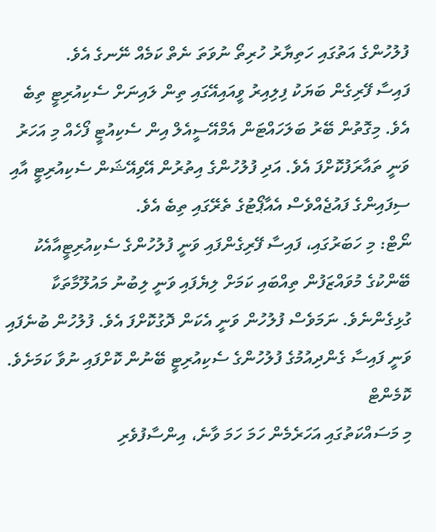ފުލުހުންގެ އަތުގައި ހަތިޔާރު ހުރިތޯ ނުވަތަ ނެތް ކަމެއް ނޭނގެ އެވެ.
ފައިސާ ފޭރިގެން ބަޔަކު ފިލިއިރު ވީއައިއޭގައި ތިން ލައިނަށް ސެކިއުރިޓީ ތިބެ އެވެ. މިގޮތުން ބޭރު ބަލަހައްޓަން އެމްއޭސީއެލް އިން ސެކިއުޓީ ފޯހެއް މި އަހަރު ވަނީ ތައާރަފުކޮށްފަ އެވެ. އަދި ފުލުހުންގެ އިތުރުން އޭވިއޭޝަން ސެކިއުރިޓީ އާއި ސިފައިންގެ ފައުޖެއްވެސް އެއާޕޯޓުގެ ތެރޭގައި ތިބެ އެވެ.
ނޯޓް: މި ހަބަރުގައި، ފައިސާ ފޭރިގެންފައި ވަނީ ފުލުހުންގެ ސެކިއުރިޓީއާއެކު ބޭންކުގެ މުވައްޒަފުން ތިއްބައި ކަމަށް ލިޔެފައި ވަނީ ލިބުނު މައުލޫމާތަކާ ގުޅިގެންނެވެ. ނަމަވެސް ފުލުހުން ވަނީ އެކަން ދޮގުކޮށްފަ އެވެ. ފުލުހުން ބުނެފައި ވަނީ ފައިސާ ގެންދިއުމުގެ ފުލުހުންގެ ސެކިއުރިޓީ ބޭނުން ކޮށްފައި ނުވާ ކަމަށެވެ.
ކޮމެންޓް
މި މަސައްކަތުގައި އަހަރެމެން ހަމަ ހަމަ ވާނެ، އިންސާފުވެރި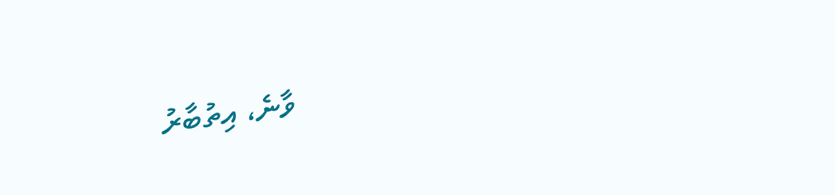ވާނެ، އިތުބާރު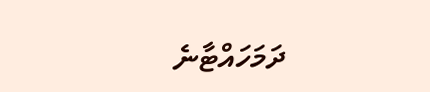ދަމަހައްޓާނެ